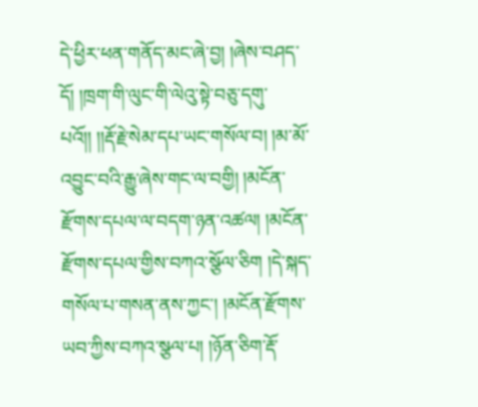དེ་ཕྱིར་ཕན་གནོད་མང་ཞེ་བྱ། །ཞེས་བཤད་དོ། །ཁྲག་གི་ལུང་གི་ལེའུ་སྟེ་བཅུ་དགུ་པའོ།། །།རྡོ་རྗེ་སེམ་དཔ་ཡང་གསོལ་བ། །མ་མོ་འབྱུང་བའི་རྒྱུ་ཞེས་གང་ལ་བགྱི། །མངོན་རྫོགས་དཔལ་ལ་བདག་ཉན་འཚལ། །མངོན་རྫོགས་དཔལ་གྱིས་བཀའ་སྩོལ་ཅིག །དེ་སྐད་གསོལ་པ་གསན་ནས་ཀྱང་། །མངོན་རྫོགས་ཡབ་ཀྱིས་བཀའ་སྩལ་པ། །ཉོན་ཅིག་རྡོ་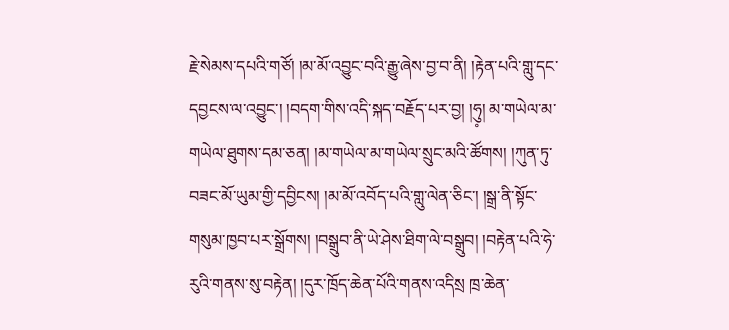རྗེ་སེམས་དཔའི་གཙོ། །མ་མོ་འབྱུང་བའི་རྒྱུ་ཞེས་བྱ་བ་ནི། །རྟེན་པའི་གླུ་དང་དབྱངས་ལ་འབྱུང་། །བདག་གིས་འདི་སྐད་བརྗོད་པར་བྱ། །ཧུ༷། མ་གཡེལ་མ་གཡེལ་ཐུགས་དམ་ཅན། །མ་གཡེལ་མ་གཡེལ་སྲུང་མའི་ཚོགས། །ཀུན་ཏུ་བཟང་མོ་ཡུམ་གྱི་དབྱིངས། །མ་མོ་འབོད་པའི་གླུ་ལེན་ཅིང་། །སྒྲ་ནི་སྟོང་གསུམ་ཁྱབ་པར་སྒྲོགས། །བསྒྲུབ་ནི་ཡེ་ཤེས་ཐིག་ལེ་བསྒྲུབ། །བརྟེན་པའི་ཧེ་རུའི་གནས་སུ་བརྟེན། །དུར་ཁྲོད་ཆེན་པོའི་གནས་འདིསྲ ཁྲ་ཆེན་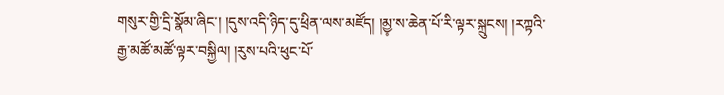གསུར་གྱི་དྲི་སྣོམ་ཞིང་། །དུས་འདི་ཉིད་དུ་ཕྲིན་ལས་མཛོད། །མྱ༷་ས་ཆེན་པོ་རི་ལྟར་སྐྲུངས། །རཀྟའི་རྒྱ་མཚོ་མཚོ་ལྟར་བསྐྱིལ། །རུས་པའི་ཕུང་པོ་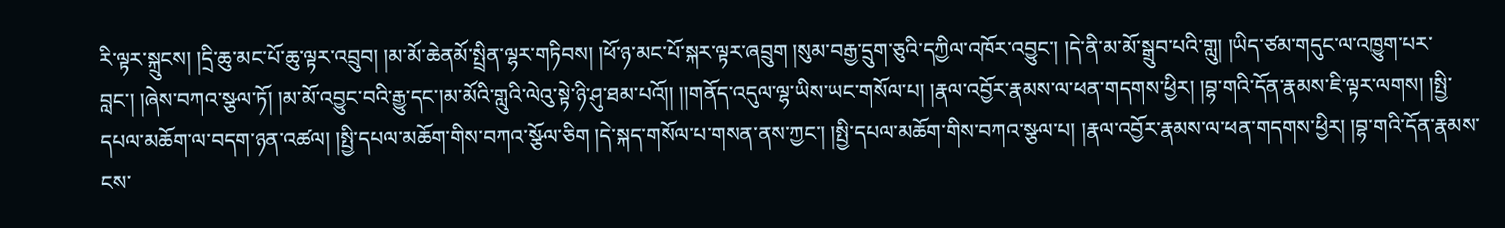རི་ལྟར་སྐྲུངས། །དྲི་ཆུ་མང་པོ་ཆུ་ལྟར་འབྲུབ། །མ་མོ་ཆེནམོ་སྤྲིན་ལྷར་གཏིབས། །ཕོ་ཉ་མང་པོ་སྐར་ལྟར་ཞབྲུག །སུམ་བརྒྱ་དྲུག་ཅུའི་དཀྱིལ་འཁོར་འབྱུང་། །དེ་ནི་མ་མོ་སྒྲུབ་པའི་གླུ། །ཡིད་ཙམ་གདུང་ལ་འཁྱུག་པར་བླང་། །ཞེས་བཀའ་སྩལ་ཏོ། །མ་མོ་འབྱུང་བའི་རྒྱུ་དང་།མ་མོའི་གླུའི་ལེའུ་སྟེ་ཉི་ཤུ་ཐམ་པའོ།། །།གནོད་འདུལ་ལྷ་ཡིས་ཡང་གསོལ་པ། །རྣལ་འབྱོར་རྣམས་ལ་ཕན་གདགས་ཕྱིར། །བྷ་གའི་དོན་རྣམས་ཇི་ལྟར་ལགས། །སྤྱི་དཔལ་མཆོག་ལ་བདག་ཉན་འཚལ། །སྤྱི་དཔལ་མཆོག་གིས་བཀའ་སྩོལ་ཅིག །དེ་སྐད་གསོལ་པ་གསན་ནས་ཀྱང་། །སྤྱི་དཔལ་མཆོག་གིས་བཀའ་སྩལ་པ། །རྣལ་འབྱོར་རྣམས་ལ་ཕན་གདགས་ཕྱིར། །བྷ་གའི་དོན་རྣམས་ངས་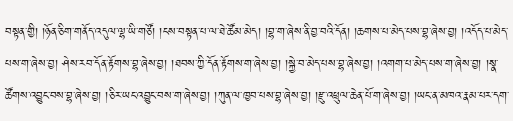བསྟན་གྱི། །ཉོན་ཅིག་གནོད་འདུལ་ལྷ་ཡི་གཙོ། །ངས་བསྟན་པ་ལ་ཐེ་ཚོམ་མེད། །བྷ་ག་ཞེས་ནི་བྱ་བའི་དོན། །ཆགས་པ་མེད་པས་བྷ་ཞེས་བྱ། །འདོད་པ་མེད་པས་ག་ཞེས་བྱ། ཤེས་རབ་དོན་རྟོགས་བྷ་ཞེས་བྱ། །ཐབས་ཀྱི་དོན་རྟོགས་ག་ཞེས་བྱ། །སྐྱེ་བ་མེད་པས་བྷ་ཞེས་བྱ། །འགག་པ་མེད་པས་ག་ཞེས་བྱ། །སྣ་ཚོགས་འབྱུང་བས་བྷ་ཞེས་བྱ། །ཅིར་ཡང་འབྱུང་བས་ག་ཞེས་བྱ། །ཀུན་ལ་ཁྱབ་པས་བྷ་ཞེས་བྱ། །རྫུ་འཕྲུལ་ཆེན་པོ་ག་ཞེས་བྱ། །ཡང་ན་མཁའ་རྣམ་པར་དག་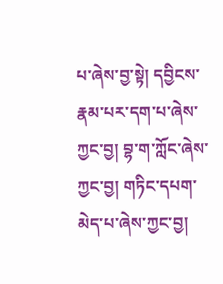པ་ཞེས་བྱ་སྟེ། དབྱིངས་རྣམ་པར་དག་པ་ཞེས་ཀྱང་བྱ། བྷ་ག་ཀློང་ཞེས་ཀྱང་བྱ། གཏིང་དཔག་མེད་པ་ཞེས་ཀྱང་བྱ།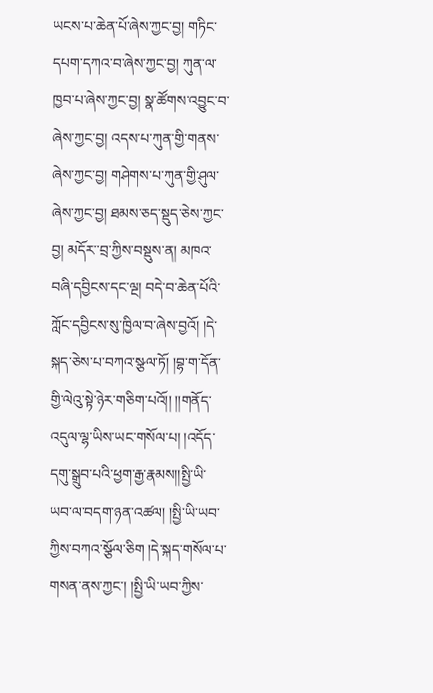ཡངས་པ་ཆེན་པོ་ཞེས་ཀྱང་བྱ། གཏིང་དཔག་དཀའ་བ་ཞེས་ཀྱང་བྱ། ཀུན་ལ་ཁྱབ་པ་ཞེས་ཀྱང་བྱ། སྣ་ཚོགས་འབྱུང་བ་ཞེས་ཀྱང་བྱ། འདས་པ་ཀུན་གྱི་གནས་ཞེས་ཀྱང་བྱ། གཤེགས་པ་ཀུན་གྱི་ཤུལ་ཞེས་ཀྱང་བྱ། ཐམས་ཅད་སྡུད་ཅེས་ཀྱང་བྱ། མདོར་་བྲ་ཀྱིས་བསྡུས་ན། མཁའ་བཞི་དབྱིངས་དང་ལྔ། བདེ་བ་ཆེན་པོའི་ཀློང་དབྱིངས་སུ་ཁྱིལ་བ་ཞེས་བྱའོ། །དེ་སྐད་ཅེས་པ་བཀའ་སྩལ་ཏོ། །བྷ་ག་དོན་གྱི་ལེའུ་སྟེ་ཉེར་གཅིག་པའོ།། །།གནོད་འདུལ་ལྷ་ཡིས་ཡང་གསོལ་པ། །འདོད་དགུ་སྒྲུབ་པའི་ཕྱག་རྒྱ་རྣམས།།སྤྱི་ཡི་ཡབ་ལ་བདག་ཉན་འཚལ། །སྤྱི་ཡི་ཡབ་ཀྱིས་བཀའ་སྩོལ་ཅིག །དེ་སྐད་གསོལ་པ་གསན་ནས་ཀྱང་། །སྤྱི་ཡི་ཡབ་ཀྱིས་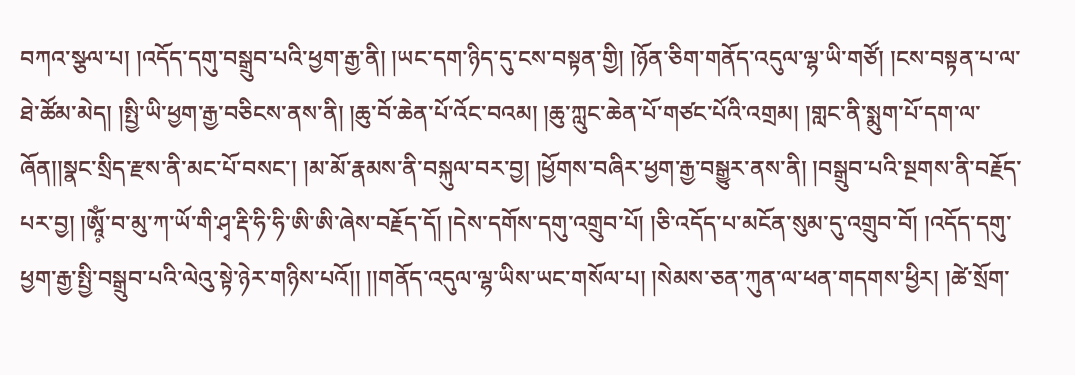བཀའ་སྩལ་པ། །འདོད་དགུ་བསྒྲུབ་པའི་ཕྱག་རྒྱ་ནི། །ཡང་དག་ཉིད་དུ་ངས་བསྟན་གྱི། །ཉོན་ཅིག་གནོད་འདུལ་ལྷ་ཡི་གཙོ། །ངས་བསྟན་པ་ལ་ཐེ་ཚོམ་མེད། །སྤྱི་ཡི་ཕྱག་རྒྱ་བཅིངས་ནས་ནི། །ཆུ་བོ་ཆེན་པོ་འོང་བའམ། །ཆུ་ཀླུང་ཆེན་པོ་གཙང་པོའི་འགྲམ། །གླང་ནི་སྨུག་པོ་དག་ལ་ཞོན།།སྣང་སྲིད་རྫས་ནི་མང་པོ་བསང་། །མ་མོ་རྣམས་ནི་བསྐུལ་བར་བྱ། །ཕྱོགས་བཞིར་ཕྱག་རྒྱ་བསྒྱུར་ནས་ནི། །བསྒྲུབ་པའི་སྔགས་ནི་བརྗོད་པར་བྱ། །ཨཱོཾ༷་བ་མུ་ཀ་ཡོ་གི་ཤྭ་རྡི་ཧི་ཧི་ཨི་ཨི་ཞེས་བརྗོད་དོ། །དེས་དགོས་དགུ་འགྲུབ་པོ། །ཅི་འདོད་པ་མངོན་སུམ་དུ་འགྲུབ་བོ། །འདོད་དགུ་ཕྱག་རྒྱ་སྤྱི་བསྒྲུབ་པའི་ལེའུ་སྟེ་ཉེར་གཉིས་པའོ།། །།གནོད་འདུལ་ལྷ་ཡིས་ཡང་གསོལ་པ། །སེམས་ཅན་ཀུན་ལ་ཕན་གདགས་ཕྱིར། །ཚེ་སྲོག་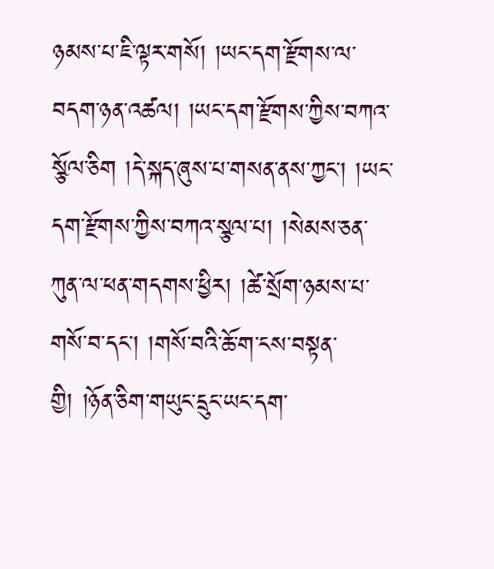ཉམས་པ་ཇི་ལྟར་གསོ། །ཡང་དག་རྫོགས་ལ་བདག་ཉན་འཚལ། །ཡང་དག་རྫོགས་ཀྱིས་བཀའ་སྩོལ་ཅིག །དེ་སྐད་ཞུས་པ་གསན་ནས་ཀྱང་། །ཡང་དག་རྫོགས་ཀྱིས་བཀའ་སྩལ་པ། །སེམས་ཅན་ཀུན་ལ་ཕན་གདགས་ཕྱིར། །ཚེ་སྲོག་ཉམས་པ་གསོ་བ་དང་། །གསོ་བའི་ཆོ་ག་ངས་བསྟན་གྱི། །ཉོན་ཅིག་གཡུང་དྲུང་ཡང་དག་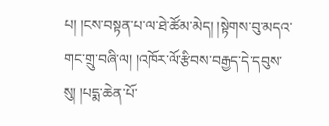པ། །ངས་བསྟན་པ་ལ་ཐེ་ཚོམ་མེད། །སྟེགས་བུ་མདའ་གང་གྲུ་བཞི་ལ། །འཁོར་ལོ་རྩིབས་བརྒྱད་དེ་དབུས་སུ། །པདྨ་ཆེན་པོ་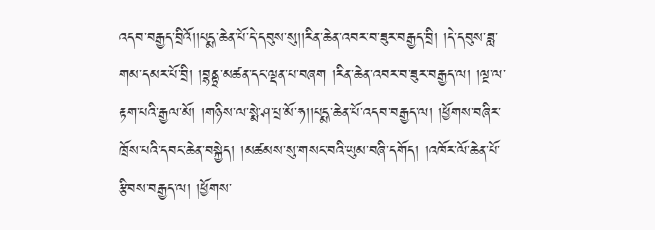འདབ་བརྒྱད་བྲིའོ།།པདྨ་ཆེན་པོ་དེ་དབུས་སུ།།རིན་ཆེན་འབར་བ་ཟུར་བརྒྱད་བྲི། །དེ་དབུས་ཟླ་གམ་དམར་པོ་བྲི། །བྷནྟྲ་མཚན་དང་ལྡན་པ་བཞག །རིན་ཆེན་འབར་བ་ཟུར་བརྒྱད་ལ། །ལྔ་ལ་རྟག་པའི་རྒྱལ་མོ། །གཉིས་ལ་སྨེ་ཤ་པྲ་མོ་ཧ།།པདྨ་ཆེན་པོ་འདབ་བརྒྱད་ལ། །ཕྱོགས་བཞིར་ཁྲོས་པའི་དབང་ཆེན་བསྐྱེད། །མཚམས་སུ་གསང་བའི་ཡུམ་བཞི་དགོད། །འཁོར་ལོ་ཆེན་པོ་རྩིབས་བརྒྱད་ལ། །ཕྱོགས་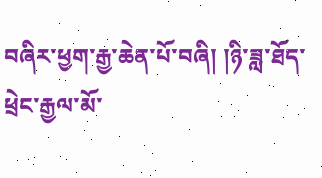བཞིར་ཕྱག་རྒྱ་ཆེན་པོ་བཞི། །ཉི་ཟླ་ཐོད་ཕྲེང་རྒྱལ་མོ་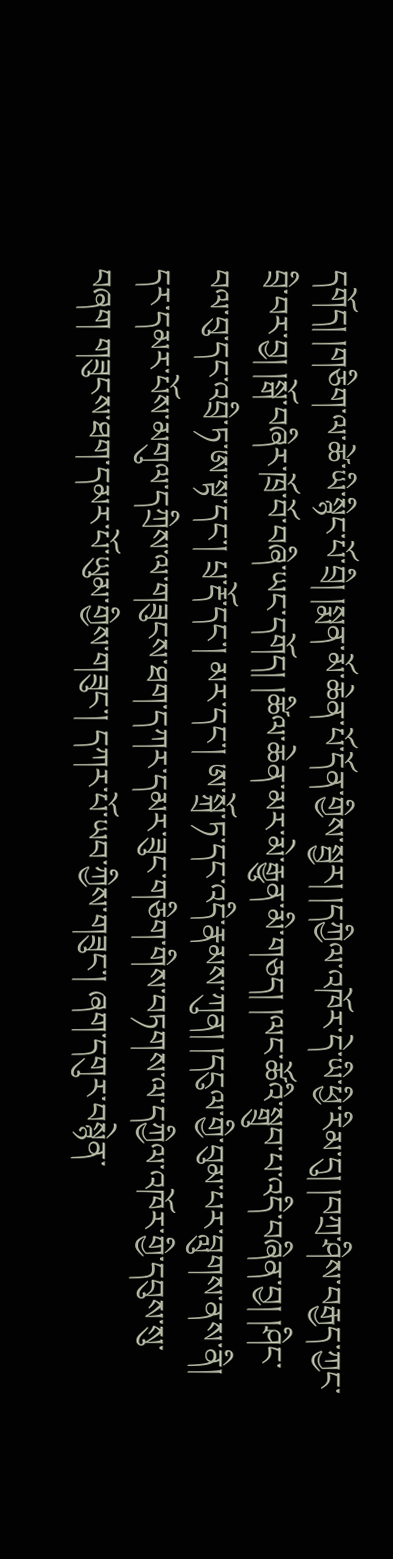དགོད། །གཅིག་ལ་ཚེ་ཡི་སྙིང་པོ་བྲི། །སྨན་མོ་ཆེན་པོ་དོན་གྱིས་སྦྱར། །དཀྱིལ་འཁོར་དེ་ཡི་ཕྱི་རིམ་དུ། །བཀྲ་ཤིས་བརྒྱད་ཀྱང་བྲི་བར་བྱ། །སྒོ་བཞིར་ཁྲོ་བོ་བཞི་ཡང་དགོད། །ཚིལ་ཆེན་མར་མེ་རྒྱུན་མི་གཅད། །ལང་ཚོའི་སྒྲུབ་པ་འདི་བཞིན་བྱ། །ཤིང་བལ་བུ་དང་འབྲི་ཏ་ཨ་སྟ་དང་། པྲ་རྡོ་དང་། མར་དང་། ཨ་སྐྲོ་ཏ་དང་འདི་རྣམས་ཀུན། །དངུལ་གྱི་བུམ་པར་བླུགས་ནས་ནི། དར་དམར་པོས་མགུལ་དཀྲིས་ལ་གཟུངས་ཐག་དཀར་དམར་ཟུང་གཅིག་གིས་བཏགས་ལ་དཀྱིལ་འཁོར་གྱི་དབུས་སུ་བཞག གཟུངས་ཐག་དམར་པོ་ཡུམ་གྱིས་གཟུང་། དཀར་པོ་ཡབ་ཀྱིས་གཟུང་། ཞག་དགུར་བསྙེན་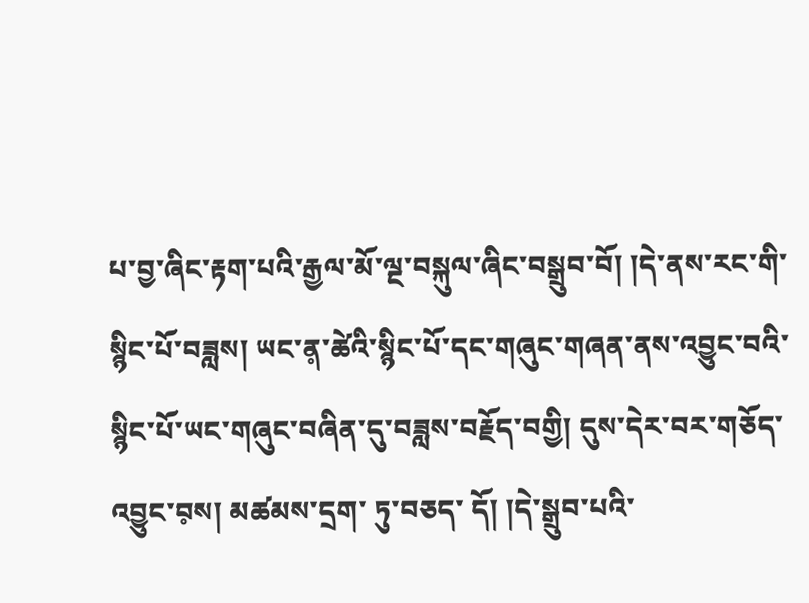པ་བྱ་ཞིང་རྟག་པའི་རྒྱལ་མོ་ལྔ་བསྐུལ་ཞིང་བསྒྲུབ་བོ། །དེ་ནས་རང་གི་སྙིང་པོ་བཟླས། ཡང་ན༷་ཚེའི་སྙིང་པོ་དང་གཞུང་གཞན་ནས་འབྱུང་བའི་སྙིང་པོ་ཡང་གཞུང་བཞིན་དུ་བཟླས་བརྗོད་བགྱི། དུས་དེར་བར་གཅོད་འབྱུང་བ༷ས། མཚམས་དྲག་ ཏུ་བཅད་ དོ། །དེ་སྒྲུབ་པའི་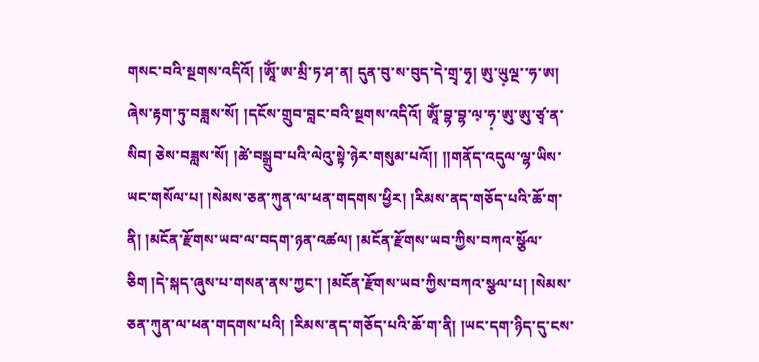གསང་བའི་སྔགས་འདིའོ། །ཨཱོཾ་ཨ་མྲི་ཏ་ཤ་ན། དུན་བུ་ས་བུད་དེ་གྲྭ་ཧྭ། ཨུ་ཡུ༷ལྔ་་ཧ་ཨ། ཞེས་རྟག་ཏུ་བཟླས་སོ། །དངོས་གྲུབ་བླང་བའི་སྔགས་འདིའོ། ཨཱོཾ་བྷ་བྷ་ལ༷་ཧ༷་ཨུ་ཨུ་ཙྭ་ན་སིབ། ཅེས་བཟླས་སོ། །ཚེ་བསྒྲུབ་པའི་ལེའུ་སྟེ་ཉེར་གསུམ་པའོ།། །།གནོད་འདུལ་ལྷ་ཡིས་ཡང་གསོལ་པ། །སེམས་ཅན་ཀུན་ལ་ཕན་གདགས་ཕྱིར། །རིམས་ནད་གཅོད་པའི་ཆོ་ག་ནི། །མངོན་རྫོགས་ཡབ་ལ་བདག་ཉན་འཚལ། །མངོན་རྫོགས་ཡབ་ཀྱིས་བཀའ་སྩོལ་ཅིག །དེ་སྐད་ཞུས་པ་གསན་ནས་ཀྱང་། །མངོན་རྫོགས་ཡབ་ཀྱིས་བཀའ་སྩལ་པ། །སེམས་ཅན་ཀུན་ལ་ཕན་གདགས་པའི། །རིམས་ནད་གཅོད་པའི་ཆོ་ག་ནི། །ཡང་དག་ཉིད་དུ་ངས་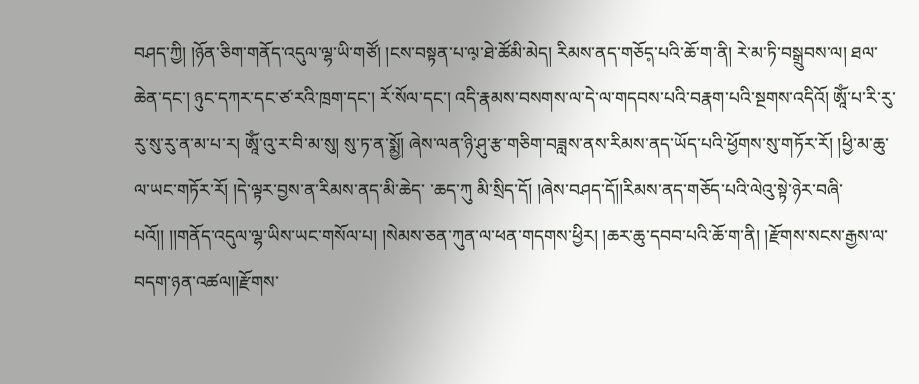བཤད་ཀྱི། །ཉོན་ཅིག་གནོད་འདུལ་ལྷ་ཡི་གཙོ། །ངས་བསྟན་པ་ལ༷་ཐེ་ཚོམི་མེད། རིམས་ནད་གཅོད༷་པའི་ཆོ་ག་ནི། རེ་མ་ཏི་བསྒྲུབས་ལ། ཐལ་ཆེན་དང་། ཉུང་དཀར་དང་ཙ་རའི་ཁྲག་དང་། རོ་སོལ་དང་། འདི་རྣམས་བསགས་ལ་དེ་ལ་གདབས་པའི་བརྣག་པའི་སྔགས་འདིའོ། ཨཱོཾ་པ་རི་རུ་རུ་སུ་རུ་ན་མ་པ་ར། ཨཱོཾ་འུ་ར་བི་མ་སུ། སུ་ཏ་ན་སྨྱོ། ཞེས་ལན་ཉི་ཤུ་རྩ་གཅིག་བཟླས་ནས་རིམས་ནད་ཡོད་པའི་ཕྱོགས་སུ་གཏོར་རོ། །ཕྱི་མ་ཆུ་ལ་ཡང་གཏོར་རོ། །དེ་ལྟར་བྱས་ན་རིམས་ནད་མི་ཆེད་ ་ཆད་ཀུ མི་སྲིད་དོ། །ཞེས་བཤད་དོ།།རིམས་ནད་གཅོད་པའི་ལེའུ་སྟེ་ཉེར་བཞི་པའོ།། །།གནོད་འདུལ་ལྷ་ཡིས་ཡང་གསོལ་པ། །སེམས་ཅན་ཀུན་ལ་ཕན་གདགས་ཕྱིར། །ཆར་ཆུ་དབབ་པའི་ཆོ་ག་ནི། །རྫོགས་སངས་རྒྱས་ལ་བདག་ཉན་འཚལ།།རྫོགས་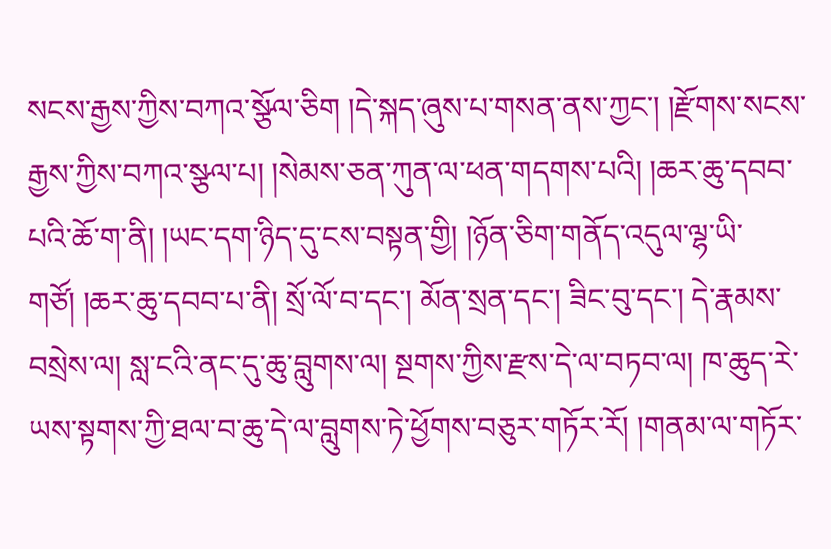སངས་རྒྱས་ཀྱིས་བཀའ་སྩོལ་ཅིག །དེ་སྐད་ཞུས་པ་གསན་ནས་ཀྱང་། །རྫོགས་སངས་རྒྱས་ཀྱིས་བཀའ་སྩལ་པ། །སེམས་ཅན་ཀུན་ལ་ཕན་གདགས་པའི། །ཆར་ཆུ་དབབ་པའི་ཆོ་ག་ནི། །ཡང་དག་ཉིད་དུ་ངས་བསྟན་གྱི། །ཉོན་ཅིག་གནོད་འདུལ་ལྷ་ཡི་གཙོ། །ཆར་ཆུ་དབབ་པ་ནི། སྲོ་ལོ་བ་དང་། མོན་སྲན་དང་། ཟིང་བུ་དང་། དེ་རྣམས་བསྲེས་ལ། སླ་ངའི་ནང་དུ་ཆུ་བླུགས་ལ། སྔགས་ཀྱིས་རྫས་དེ་ལ་བཏབ་ལ། ཁ་ཆུད་རེ་ཡས་སྟགས་ཀྱི་ཐལ་བ་ཆུ་དེ་ལ་བླུགས་ཏེ་ཕྱོགས་བཅུར་གཏོར་རོ། །གནམ་ལ་གཏོར་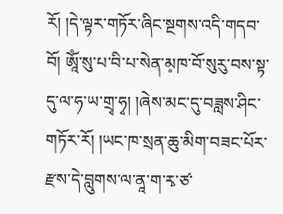རོ། །དེ་ལྟར་གཏོར་ཞིང་སྔགས་འདི་གདབ་བོ། ཨཱོཾ་སུ་པ་བི་པ་སེན་མ༷ཁ་བོ་སུརུ་བས་སྟ་དུ་ལ་ཧ་ཡ་གྲྭ་ཧྭ། །ཞེས་མང་དུ་བཟླས་ཤིང་གཏོར་རོ། །ཡང་ཁ་སྲན་ཆུ་མིག་བཟང་པོར་རྫས་དེ་བླུགས་ལ་ནཱ་ག་རྭ་ཙ་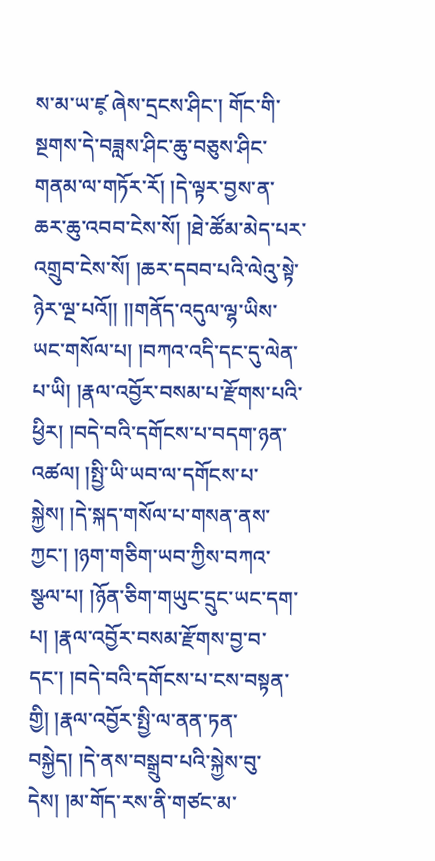ས་མ་ཡ་ཛ༷ ཞེས་དྲངས་ཤིང་། གོང་གི་སྔགས་དེ་བཟླས་ཤིང་ཆུ་བཅུས་ཤིང་གནམ་ལ་གཏོར་རོ། །དེ་ལྟར་བྱས་ན་ཆར་ཆུ་འབབ་ངེས་སོ། །ཐེ་ཚོམ་མེད་པར་འགྲུབ་ངེས་སོ། །ཆར་དབབ་པའི་ལེའུ་སྟེ་ཉེར་ལྔ་པའོ།། །།གནོད་འདུལ་ལྷ་ཡིས་ཡང་གསོལ་པ། །བཀའ་འདི་དང་དུ་ལེན་པ་ཡི། །རྣལ་འབྱོར་བསམ་པ་རྫོགས་པའི་ཕྱིར། །བདེ་བའི་དགོངས་པ་བདག་ཉན་འཚལ། །སྤྱི་ཡི་ཡབ་ལ་དགོངས་པ་སྐྱེས། །དེ་སྐད་གསོལ་པ་གསན་ནས་ཀྱང་། །ཉག་གཅིག་ཡབ་ཀྱིས་བཀའ་སྩལ་པ། །ཉོན་ཅིག་གཡུང་དྲུང་ཡང་དག་པ། །རྣལ་འབྱོར་བསམ་རྫོགས་བྱ་བ་དང་། །བདེ་བའི་དགོངས་པ་ངས་བསྟན་གྱི། །རྣལ་འབྱོར་སྤྱི་ལ་ནན་ཏན་བསྐྱེད། །དེ་ནས་བསྒྲུབ་པའི་སྐྱེས་བུ་དེས། །མ་གོད་རས་ནི་གཙང་མ་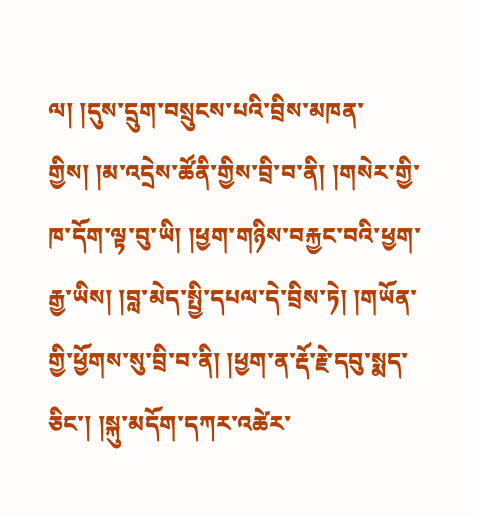ལ། །དུས་དྲུག་བསྲུངས་པའི་བྲིས་མཁན་གྱིས། །མ་འདྲེས་ཚོནི་གྱིས་བྲི་བ་ནི། །གསེར་གྱི་ཁ་དོག་ལྟ་བུ་ཡི། །ཕྱག་གཉིས་བརྐྱང་བའི་ཕྱག་རྒྱ་ཡིས། །བླ་མེད་སྤྱི་དཔལ་དེ་བྲིས་ཏེ། །གཡོན་གྱི་ཕྱོགས་སུ་བྲི་བ་ནི། །ཕྱག་ན་རྡོ་རྗེ་དབུ་སྨད་ཅིང་། །སྐུ་མདོག་དཀར་འཚེར་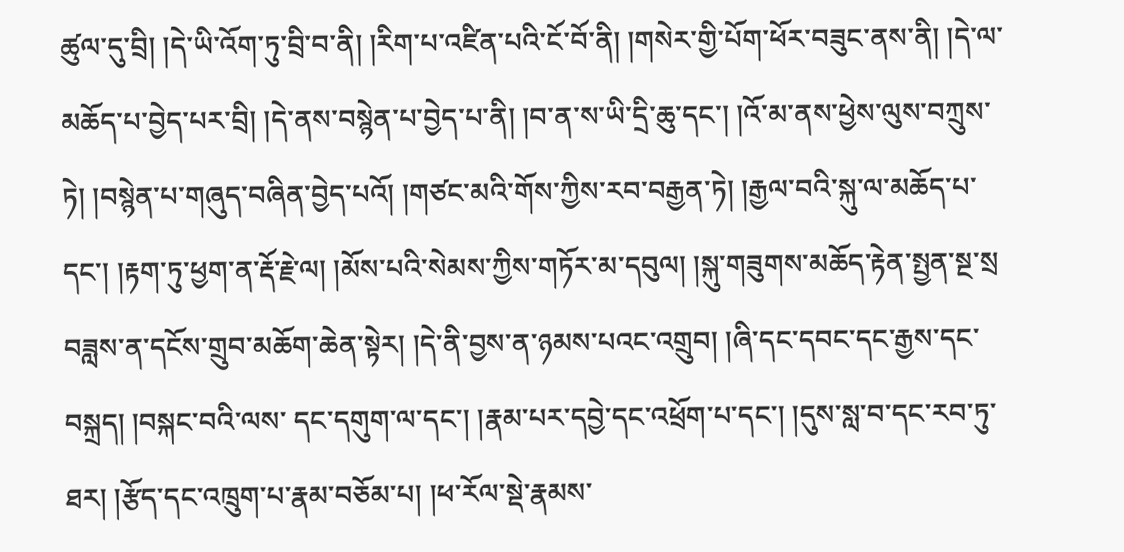ཚུལ་དུ་བྲི། །དེ་ཡི་འོག་ཏུ་བྲི་བ་ནི། །རིག་པ་འཛིན་པའི་ངོ་བོ་ནི། །གསེར་གྱི་པོག་ཕོར་བཟུང་ནས་ནི། །དེ་ལ་མཆོད་པ་བྱེད་པར་བྲི། །དེ་ནས་བསྙེན་པ་བྱེད་པ་ནི། །བ་ན་ས་ཡི་དྲི་ཆུ་དང་། །འོ་མ་ནས་ཕྱེས་ལུས་བཀྲུས་ཏེ། །བསྙེན་པ་གཞུད་བཞིན་བྱེད་པའོ། །གཙང་མའི་གོས་ཀྱིས་རབ་བརྒྱན་ཏེ། །རྒྱལ་བའི་སྐུ་ལ་མཆོད་པ་དང་། །རྟག་ཏུ་ཕྱག་ན་རྡོ་རྗེ་ལ། །མོས་པའི་སེམས་ཀྱིས་གཏོར་མ་དབུལ། །སྐུ་གཟུགས་མཆོད་རྟེན་སྤྱན་སྔ་སྲ བཟླས་ན་དངོས་གྲུབ་མཆོག་ཆེན་སྟེར། །དེ་ནི་བྱས་ན་ཉམས་པའང་འགྲུབ། །ཞི་དང་དབང་དང་རྒྱས་དང་བསྐྲད། །བསྐང་བའི་ལས་ དང་དགུག་ལ་དང་། །རྣམ་པར་དབྱེ་དང་འཕྲོག་པ་དང་། །དུས་སླ་བ་དང་རབ་ཏུ་ཐར། །རྩོད་དང་འཁྲུག་པ་རྣམ་བཅོམ་པ། །ཕ་རོལ་སྡེ་རྣམས་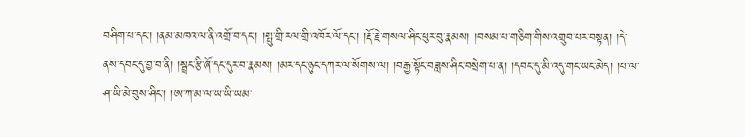བཤིག་པ་དང་། །ནམ་མཁའ་ལ་ནི་འགྲོ་བ་དང་། །སྤུ་གྲི་རལ་གྲི་འཁོར་ལོ་དང་། །རྡོ་རྗེ་གསལ་ཤིང་ཕུར་བུ་རྣམས། །བསམ་པ་གཅིག་གིས་འགྲུབ་པར་བསྟན། །དེ་ནས་དབང་དུ་བྱ་བ་ནི། །སྦྲང་རྩི་ཞོ་དང་དུར་བ་རྣམས། །མར་དང་ཉུང་དཀར་ལ་སོགས་ལ། །བརྒྱ་སྟོང་བཟླས་ཤིང་བསྲེག་པ་ན། །དབང་དུ་མི་འདུ་གང་ཡང་མེད། །པ་ལ་ཤ་ཡི་མེ་བུས་ཤིང་། །ཨ་ཀ་མ་ལ་ཡ་ཡི་ཡམ་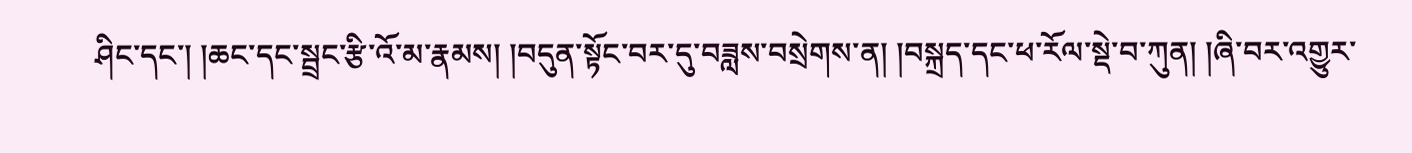ཤིང་དང་། །ཆང་དང་སྦྲང་རྩི་འོ་མ་རྣམས། །བདུན་སྟོང་བར་དུ་བཟླས་བསྲེགས་ན། །བསྐྲད་དང་ཕ་རོལ་སྡེ་བ་ཀུན། །ཞི་བར་འགྱུར་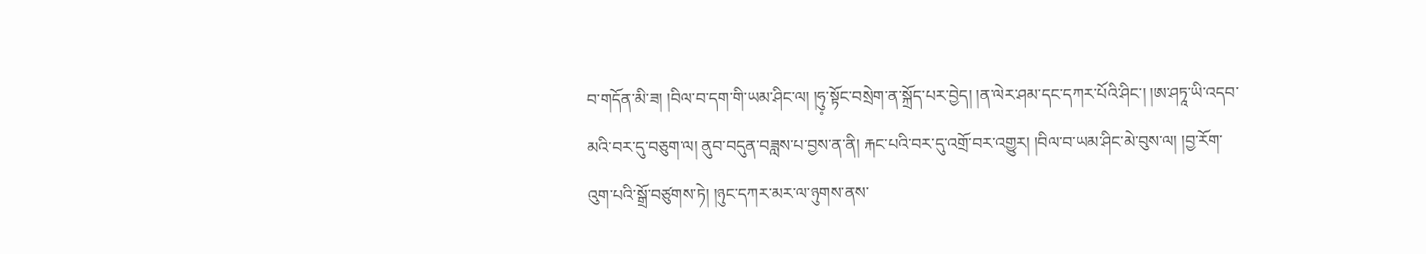བ་གདོན་མི་ཟ། །བིལ་བ་དག་གི་ཡམ་ཤིང་ལ། །ཧུ༷་སྟོང་བསྲེག་ན་སྐྲོད་པར་བྱེད། །ན་ལེར་ཤམ་དང་དཀར་པོའི་ཤིང་། །ཨ་ཤཏཱ་ཡི་འདབ་མའི་བར་དུ་བཅུག་ལ། ནུབ་བདུན་བཟླས་པ་བྱས་ན་ནི། རྐང་པའི་བར་དུ་འགྲོ་བར་འགྱུར། །བིལ་བ་ཡམ་ཤིང་མེ་བུས་ལ། །བྱ་རོག་འུག་པའི་སྒྲོ་བཙུགས་ཏེ། །ཉུང་དཀར་མར་ལ་ཉུགས་ནས་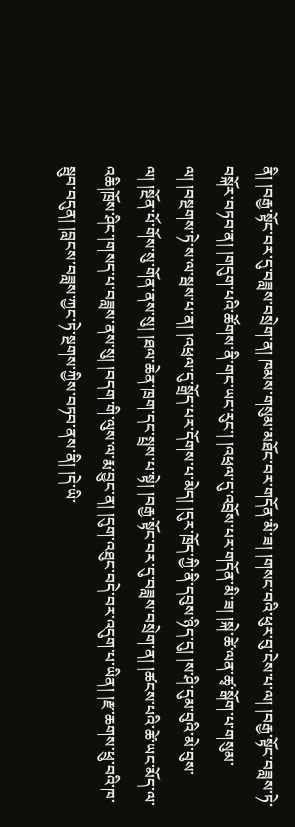ནི། །བརྒྱ་སྟོང་བར་དུ་བཟླས་བསྲེག་ན། ཁམས་གསུམ་མཐོང་བར་གདོན་མི་ཟ། །གསང་བའི་ཕུར་བུ་ངེས་པ་ལ། །བརྒྱ་སྟོང་བཟླས་ཏེ་བསྐོར་བཏབ་ན། །གདུག་པའི་ཚོགས་ནི་གང་ཡང་རུང་། །འཕྲལ་དུ་འབྲོས་པར་གདོན་མི་ཟ། །སྐེ་ཚེ་ལན་ཚྭ་སྒོག་པ་གསུམ་ལ། །བསྔགས་ཏེ་ས་ལ་སྦས་པ་ན། །འཕྲལ་དུ་སྒྲོད་པར་དོགས་པ་མེད། །དུར་ཁྲོད་ཀྱི་ནི་དབུས་ཉིད་དུ། །ས་ཤི་དུམ་བུའི་མེ་བུས་ལ། །སྔོན་པོ་གོས་སུ་གོན་ནས་སུ། །ཐལ་ཆེན་ཁྲག་དང་སྤྲས་པ་སྟེ། །བརྒྱ་སྟོང་བར་དུ་བཟླས་བསྲེག་ན། །ཚངས་པའི་ཚེ་ཡང་མོད་ལ་འཆི།ཁྲོས་ཤིང་།གསད་པ་བཟླས་ནས་སུ། །བདག་གི་ལུས་ལ་རྨ་བྱུང་ན། །དུག་འཐུང་བདེ་བར་འདུག་པ་ཡིན། །རྫ་ཆགས་ཕྲུ་བའི་ཁ་སྦུབ་བདུན། །བླངས་བཟླས་ཀྱང་ཏེ་སྔགས་ཀྱིས་བཏབ་ནས་ནི། །དེ་ཡི་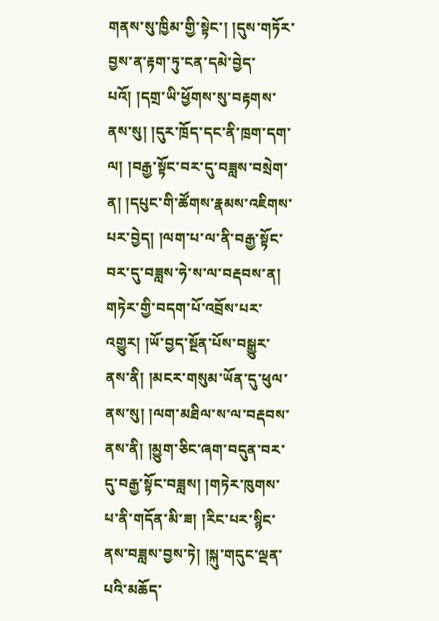གནས་སུ་ཁྱིམ་གྱི་སྟེང་། །དུས་གཏོར་བྱས་ན་རྟག་ཏུ་ངན་དམེ་བྱེད་པའོ། །དགྲ་ཡི་ཕྱོགས་སུ་བརྟགས་ནས་སུ། །དུར་ཁྲོད་དང་ནི་ཁྲག་དག་ལ། །བརྒྱ་སྟོང་བར་དུ་བཟླས་བསྲེག་ན། །དཔུང་གི་ཚོགས་རྣམས་འཇིགས་པར་བྱེད། །ལག་པ་ལ་ནི་བརྒྱ་སྟོང་བར་དུ་བཟླས་ཧེ་ས་ལ་བརྡབས་ན། གཏེར་གྱི་བདག་པོ་འབྲོས་པར་འགྱུར། །ཡོ་བྱད་སྔོན་པོས་བསྒྱུར་ནས་ནི། །མངར་གསུམ་ཡོན་དུ་ཕུལ་ནས་སུ། །ལག་མཐིལ་ས་ལ་བརྡབས་ནས་ནི། །མྱུག་ཅིང་ཞག་བདུན་བར་དུ་བརྒྱ་སྟོང་བཟླས། །གཏེར་ཁུགས་པ་ནི་གདོན་མི་ཟ། །རིང་པར་སྙིང་ནས་བཟླས་བྱས་ཏེ། །སྐུ་གདུང་ལྡན་པའི་མཆོད་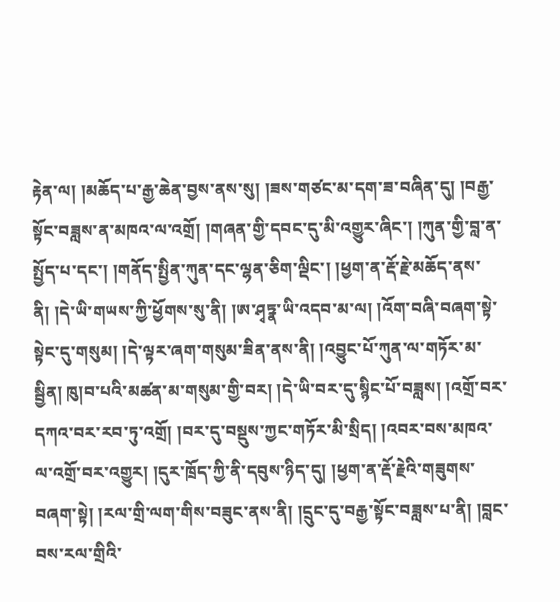རྟེན་ལ། །མཆོད་པ་རྒྱ་ཆེན་བྱས་ནས་སུ། །ཟས་གཙང་མ་དག་ཟ་བཞིན་དུ། །བརྒྱ་སྟོང་བཟླས་ན་མཁའ་ལ་འགྲོ། །གཞན་གྱི་དབང་དུ་མི་འགྱུར་ཞིང་། །ཀུན་གྱི་བླ་ན་སྤྱོད་པ་དང་། །གནོད་སྤྱིན་ཀུན་དང་ལྷན་ཅིག་ལྡིང་། །ཕྱག་ན་རྡོ་རྗེ་མཆོད་ནས་ནི། །དེ་ཡི་གཡས་ཀྱི་ཕྱོགས་སུ་ནི། །ཨ་ཤྭཏྣ་ཡི་འདབ་མ་ལ། །འོག་བཞི་བཞག་སྟེ་སྟེང་དུ་གསུམ། །དེ་ལྟར་ཞག་གསུམ་ཟིན་ནས་ནི། །འབྱུང་པོ་ཀུན་ལ་གཏོར་མ་སྦྱིན། ཁུ།བ་པའི་མཚན་མ་གསུམ་གྱི་བར། །དེ་ཡི་བར་དུ་སྙིང་པོ་བཟླས། །འགྲོ་བར་དཀའ་བར་རབ་ཏུ་འགྲོ། །བར་དུ་བསྡུས་ཀྱང་གཏོར་མི་སྲིད། །འབར་བས་མཁའ་ལ་འགྲོ་བར་འགྱུར། །དུར་ཁྲོད་ཀྱི་ནི་དབུས་ཉིད་དུ། །ཕྱག་ན་རྡོ་རྗེའི་གཟུགས་བཞག་སྟེ། །རལ་གྲི་ལག་གིས་བཟུང་ནས་ནི། །དྲུང་དུ་བརྒྱ་སྟོང་བཟླས་པ་ནི། །བླང་བས་རལ་གྲིའི་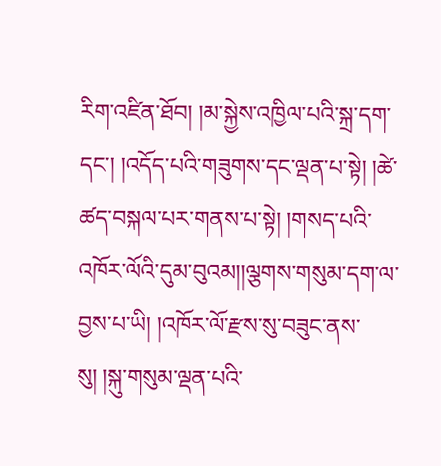རིག་འཛིན་ཐོབ། །མ་སྐྱེས་འཁྱིལ་པའི་སྐྲ་དག་དང་། །འདོད་པའི་གཟུགས་དང་ལྡན་པ་སྟེ། །ཚེ་ཚད་བསྐལ་པར་གནས་པ་སྟེ། །གསད་པའི་འཁོར་ལོའི་དུམ་བུའམ།།ལྕགས་གསུམ་དག་ལ་བྱས་པ་ཡི། །འཁོར་ལོ་རྫས་སུ་བཟུང་ནས་སུ། །སྐུ་གསུམ་ལྡན་པའི་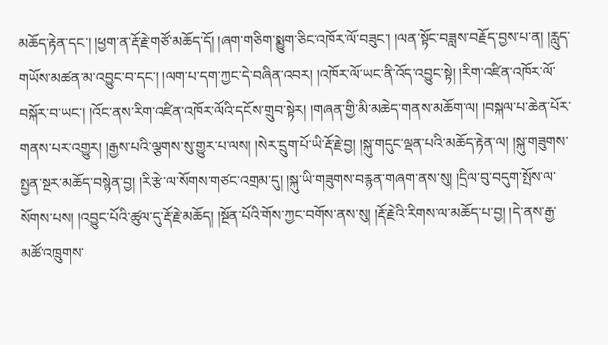མཆོད་རྟེན་དང་། །ཕྱག་ན་རྡོ་རྗེ་གཙོ་མཆོད་དོ། །ཞག་གཅིག་སྨྱུག་ཅིང་འཁོར་ལོ་བཟུང་། །ལན་སྟོང་བཟླས་བརྗོད་བྱས་པ་ན། །རླུད་གཡོས་མཚན་མ་འབྱུང་བ་དང་། །ལག་པ་དག་ཀྱང་དེ་བཞིན་འབར། །འཁོར་ལོ་ཡང་ནི་འོད་འབྱུང་སྟེ། །རིག་འཛིན་འཁོར་ལོ་བསྐོར་བ་ཡང་། །འོང་ནས་རིག་འཛིན་འཁོར་ལོའི་དངོས་གྲུབ་སྟེར། །གཞན་གྱི་མི་མཆེད་གནས་མཆོག་ལ། །བསྐལ་པ་ཆེན་པོར་གནས་པར་འགྱུར། །རྒྱས་པའི་ལྕགས་སུ་གྱུར་པ་ལས། །སེར་དྲུག་པོ་ཡི་རྡོ་རྗེ་བྱ། །སྐུ་གདུང་ལྡན་པའི་མཆོད་རྟེན་ལ། །སྐུ་གཟུགས་སྤྱན་སྔར་མཆོད་བསྙེན་བྱ། །རི་རྩེ་ལ་སོགས་གཙང་འགྲམ་དུ། །སྐུ་ཡི་གཟུགས་བརྙན་གཞག་ནས་སུ། །དྲིལ་བུ་བདུག་སྤོས་ལ་སོགས་པས། །འབྱུང་པོའི་ཚུལ་དུ་རྡོ་རྗེ་མཆོད། །སྔོན་པོའི་གོས་ཀྱང་བགོས་ནས་སུ། །རྡོ་རྗེའི་རིགས་ལ་མཆོད་པ་བྱ། །དེ་ནས་རྒྱ་མཚོ་འཁྲུགས་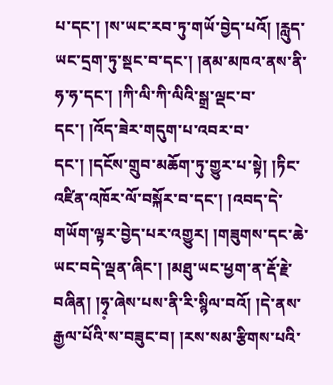པ་དང་། །ས་ཡང་རབ་ཏུ་གཡོ་བྱེད་པའོ། །རླུད་ཡང་དྲག་ཏུ་སྡང་བ་དང་། །ནམ་མཁའ་ནས་ནི་ཧ་ཧ་དང་། །ཀི་ལི་ཀི་ལིའི་སྒྲ་ལྡང་བ་དང་། །འོད་ཟེར་གདུག་པ་འབར་བ་དང་། །དངོས་གྲུབ་མཆོག་ཏུ་གྱུར་པ་སྟེ། །ཏིང་འཛིན་འཁོར་ལོ་བསྐོར་བ་དང་། །འབད་དེ་གཡོག་ལྟར་བྱེད་པར་འགྱུར། །གཟུགས་དང་ཆེ་ཡང་བདེ་ལྡན་ཞིང་། །མཐུ་ཡང་ཕྱག་ན་རྡོ་རྗེ་བཞིན། །ཧྭ༷་ཞེས་པས་ནི་རི་སྙིལ་བའོ། །དེ་ནས་རྒྱལ་པོའི་ས་བཟུང་བ། །རས་སམ་རྩིགས་པའི་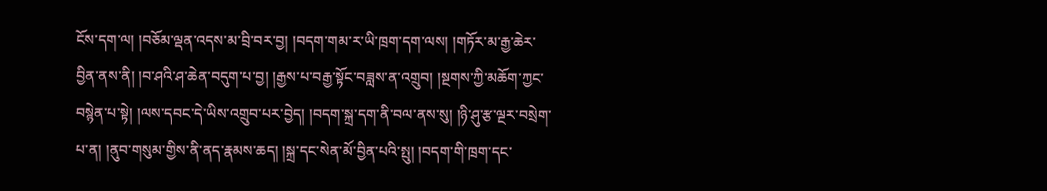ངོས་དག་ལ། །བཅོམ་ལྡན་འདས་མ་བྲི་བར་བྱ། །བདག་གམ་ར་ཡི་ཁྲག་དག་ལས། །གཏོར་མ་རྒྱ་ཆེར་བྱིན་ནས་ནི། །བ་ཤའི་ཤ་ཆེན་བདུག་པ་བྱ། །རྒྱས་པ་བརྒྱ་སྟོང་བཟླས་ན་འགྲུབ། །སྔགས་ཀྱི་མཆོག་ཀྱང་བསྙེན་པ་སྟེ། །ལས་དབང་དེ་ཡིས་འགྲུབ་པར་བྱེད། །བདག་སྐྲ་དག་ནི་བལ་ནས་སུ། །ཉི་ཤུ་རྩ་ལྔར་བསྲེག་པ་ན། །ནུབ་གསུམ་གྱིས་ནི་ནད་རྣམས་ཆད། །སྐྲ་དང་སེན་མོ་བྱིན་པའི་སྤུ། །བདག་གི་ཁྲག་དང་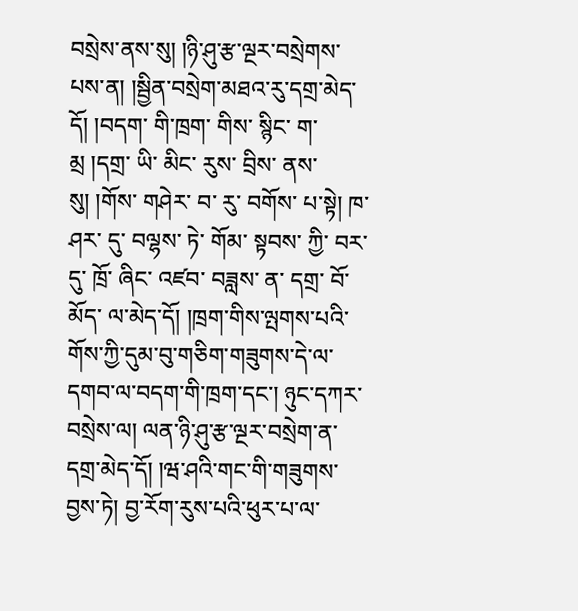བསྲེས་ནས་སུ། །ཉི་ཤུ་རྩ་ལྔར་བསྲེགས་པས་ན། །སྦྱིན་བསྲེག་མཐའ་རུ་དགྲ་མེད་དོ། །བདག་ གི་ཁྲག་ གིས་ སྙིང་ ག་ མྲ །དགྲ་ ཡི་ མིང་ རུས་ བྲིས་ ནས་ སུ། །གོས་ གཤེར་ བ་ རུ་ བགོས་ པ་སྟེ། ཁ་ ཤར་ དུ་ བལྷས་ ཏེ་ གོམ་ སྟབས་ ཀྱི་ བར་ དུ་ ཁྲོ་ ཞིང་ འཛབ་ བཟླས་ ན་ དགྲ་ བོ་མོད་ ལ་མེད་དོ། །ཁྲག་གིས་ལྤགས་པའི་གོས་ཀྱི་དུམ་བུ་གཅིག་གཟུགས་དེ་ལ་དགབ་ལ་བདག་གི་ཁྲག་དང་། ཉུང་དཀར་བསྲེས་ལ། ལན་ཉི་ཤུ་རྩ་ལྔར་བསྲེག་ན་དགྲ་མེད་དོ། །ཝ་ཤའི་གང་གི་གཟུགས་བྱས་ཏེ། བྱ་རོག་རུས་པའི་ཕུར་པ་ལ་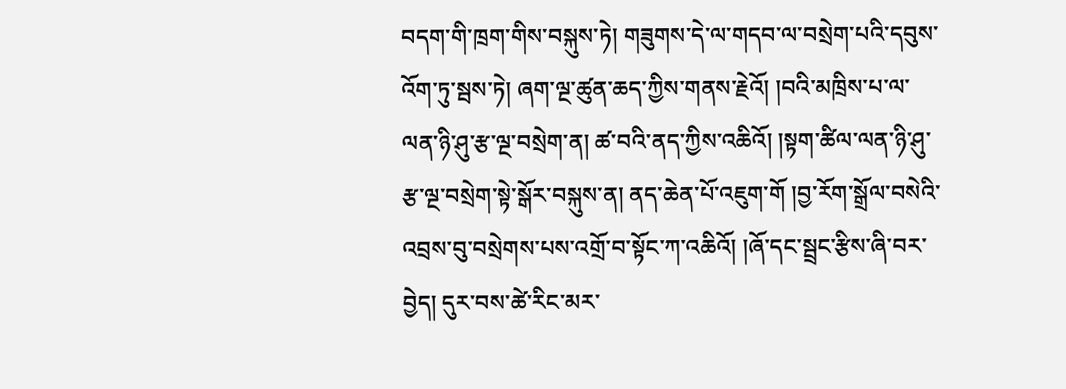བདག་གི་ཁྲག་གིས་བསྐུས་ཏེ། གཟུགས་དེ་ལ་གདབ་ལ་བསྲེག་པའི་དབུས་འོག་ཏུ་སྦས་ཏེ། ཞག་ལྔ་ཚུན་ཆད་ཀྱིས་གནས་རྗེའོ། །བའི་མཁྲིས་པ་ལ་ལན་ཉི་ཤུ་རྩ་ལྔ་བསྲེག་ན། ཚ་བའི་ནད་ཀྱིས་འཆིའོ། །སྟག་ཚིལ་ལན་ཉི་ཤུ་རྩ་ལྔ་བསྲེག་སྟེ་སྒོར་བསྐུས་ན། ནད་ཆེན་པོ་འཇུག་གོ །བྱ་རོག་སྒྲོལ་བསེའི་འབྲས་བུ་བསྲེགས་པས་འགྲོ་བ་སྟོང་ཀ་འཆིའོ། །ཞོ་དང་སྦྲང་རྩིས་ཞི་བར་བྱེད། དུར་བས་ཚེ་རིང་མར་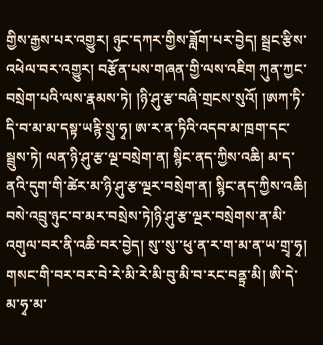གྱིས་རྒྱས་པར་འགྱུར། ཉུང་དཀར་གྱིས་ཟློག་པར་བྱེད། སྦྲང་རྩིས་འཕེལ་བར་འགྱུར། བརྩོན་པས་གཞན་གྱི་ལས་འཇིག ཀུན་ཀྱང་བསྲེག་པའི་ལས་རྣམས་ཏེ། །ཉི་ཤུ་རྩ་བཞི་གྲངས་སུའོ། །ཨཀ་ཏི་དི་བ་མ་མ་དསྟ་ཡརྙི་སྲུ་ཧྭ། ཨ་ར་ན་ཏིའི་འདབ་མ་ཁྲག་དང་སྦྲུས་ཏེ། ལན་ཉི་ཤུ་རྩ་ལྔ་བསྲེག་ན། སྙིང་ནད་ཀྱིས་འཆི། མ་ད་ནའི་དུག་གི་ཚེར་མ་ཉི་ཤུ་རྩ་ལྔར་བསྲེག་ན། སྙིང་ནད་ཀྱིས་འཆི། བསེ་འབྲུ་ཉུང་བ་མར་བསྲེས་ཏེ།ཉི་ཤུ་རྩ་ལྔར་བསྲེགས་ན་མི་འགུལ་བར་ནི་འཆི་བར་བྱེད། སུ་་སུ་་ཕུ་ན་ར་ག་མ་ན་ཡ་གྲྭ་ཧྭ། གསང་གི་བར་བར་བེ་རེ་མི་རེ་མི་བུ་མི་བ་རང་བནྟྲ་མི། ཨི་དེ་མ་ཧྭ་མ་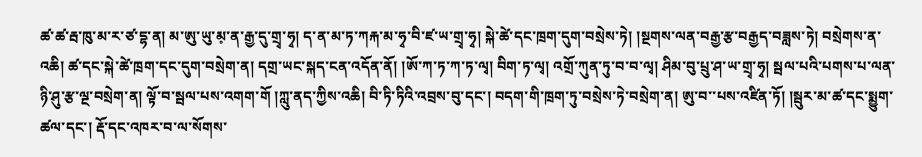ཚ་ཚ་རྦ་ཁུ་མ་ར་ཙ་དྷ་ན། མ་ཨུ་ཡུ་མ༷་ན་རྒྱ་དུ་གྲྭ་ཧྭ། ད་ན་མ་ཏ་ཀརྐ་མ་ཧྭ་བི་ཛ་ཡ་གྲྭ་ཧྭ། སྐེ་ཚེ་དང་ཁྲག་དུག་བསྲེས་ཏེ། །སྔགས་ལན་བརྒྱ་རྩ་བརྒྱད་བཟླས་ཏེ། བསྲེགས་ན་འཆི། ཚ་དང་སྐེ་ཚེ་ཁྲག་དང་དུག་བསྲེག་ན། དགྲ་ཡང་སྐད་ངན་འདོན་ནོ། །ཨོ་ཀ་ཏ་ཀ་ཏ་ལྭ། བིག་ཏ་ལྭ། འགྲོ་ཀུན་ཏུ་བ་བ་ལྭ། ཤིམ་བུ་པྲུ་ཤ་ཡ་གྲྭ་ཧྭ། སྦལ་པའི་པགས་པ་ལན་ཉི་ཤུ་རྩ་ལྔ་བསྲེག་ན། ལྟོ་བ་སྦལ་པས་འགག་གོ །ཀླུ་ནད་ཀྱིས་འཆི། བི་ཏི་ཏིའི་འབྲས་བུ་དང་། བདག་གི་ཁྲག་ཏུ་བསྲེས་ཏེ་བསྲེག་ན། ཨུ་བ་་པས་འཛིན་ཏོ། །སྦུར་མ་ཚ་དང་སྨྱུག་ཚལ་དང་། རྡོ་དང་འཁར་བ་ལ་སོགས་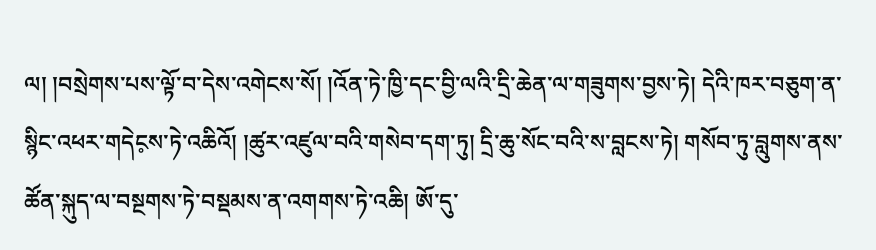ལ། །བསྲེགས་པས་ལྟོ་བ་དེས་འགེངས་སོ། །འོན་ཏེ་ཁྱི་དང་བྱི་ལའི་དྲི་ཆེན་ལ་གཟུགས་བྱས་ཏེ། དེའི་ཁར་བཅུག་ན་སྙིང་འཕར་གདེང༷ས་ཏེ་འཆིའོ། །ཚུར་འཛུལ་བའི་གསེབ་དག་ཏུ། དྲི་ཆུ་སོང་བའི་ས་བླངས་ཏེ། གསོབ་ཏུ་བླུགས་ནས་ཚོན་སྐུད་ལ་བསྔགས་ཏེ་བསྡམས་ན་འགགས་ཏེ་འཆི། ཨོ་དུ་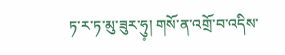ཏ་ར་ཏ་མུ་ཟུར་ཧུ༷། གསོ་ན་འགྲོ་བ་འདིས་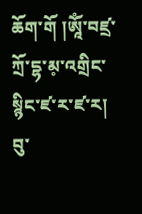ཆོག་གོ །ཨཱོཾ་བཛྲ་ཀྲོ་དྷ་མ༷་འགྲིང་སྙིང་ཛ་ར་ཛ་ར། བུ་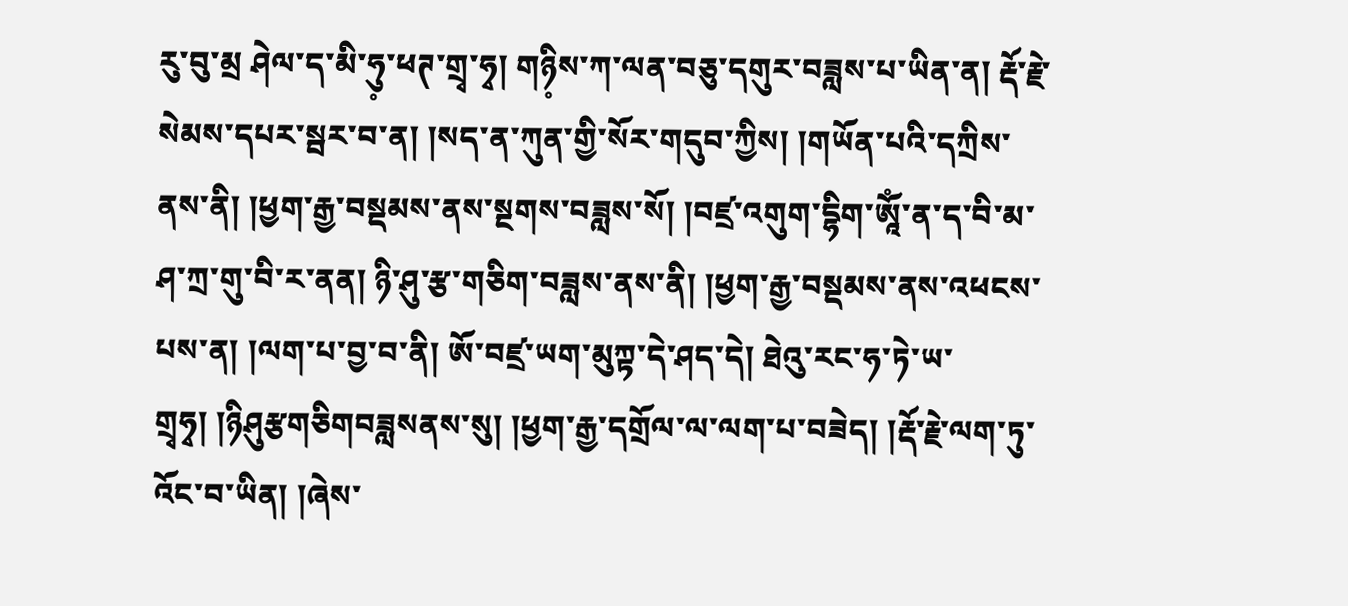རུ་བུ་མྲ ཤེལ་ད་མི་ཧུ༷་ཕཊ་གྲྭ་ཧྭ། གཉི༷ས་ཀ་ལན་བཅུ་དགུར་བཟླས་པ་ཡིན་ན། རྡོ་རྗེ་སེམས་དཔར་སྦར་བ་ན། །སད་ན་ཀུན་གྱི་སོར་གདུབ་ཀྱིས། །གཡོན་པའི་དཀྲིས་ནས་ནི། །ཕྱག་རྒྱ་བསྡམས་ནས་སྔགས་བཟླས་སོ། །བཛྲ་འགུག་དྷིག་ཨཱོཾ་ན་ད་བི་མ་ཤ་ཀྲ་གུ་བི་ར་ནན། ཉི་ཤུ་རྩ་གཅིག་བཟླས་ནས་ནི། །ཕྱག་རྒྱ་བསྡམས་ནས་འཕངས་པས་ན། །ལག་པ་བྱ་བ་ནི། ཨོ་བཛྲ་ཡག་མུཀྟ་དེ་ཤད་དེ། ཐེའུ་རང་ཧ་ཏེ་ཡ་གྲྭཧྭ། །ཉིཤུརྩགཅིགབཟླསནས་སུ། །ཕྱག་རྒྱ་དགྲོལ་ལ་ལག་པ་བཟེད། །རྡོ་རྗེ་ལག་ཏུ་འོང་བ་ཡིན། །ཞེས་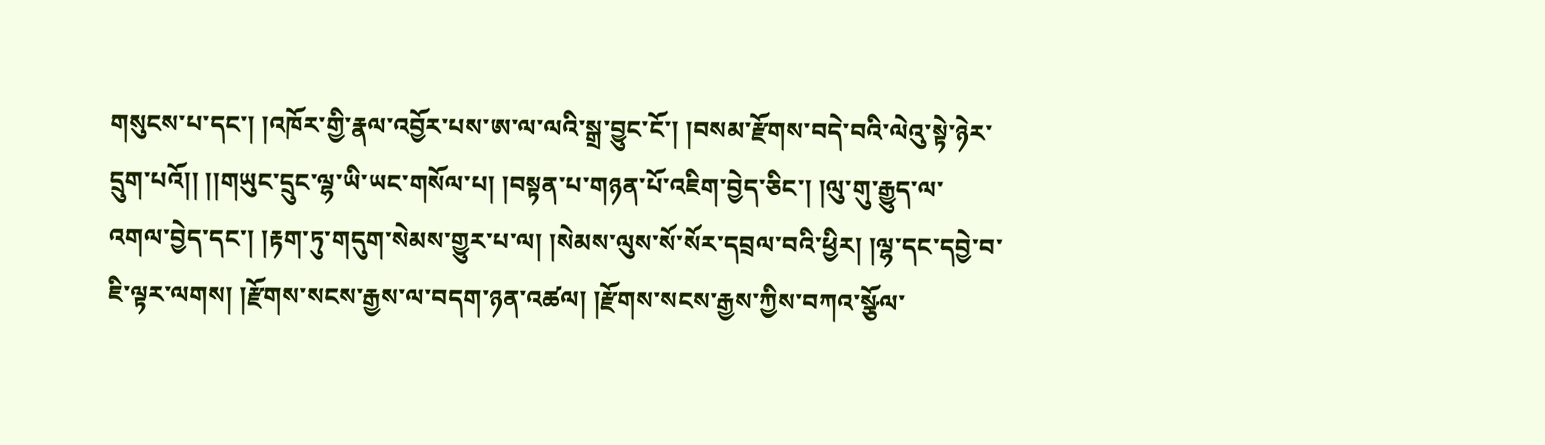གསུངས་པ་དང་། །འཁོར་གྱི་རྣལ་འབྱོར་པས་ཨ་ལ་ལའི་སྒྲ་བྱུང་ངོ་། །བསམ་རྫོགས་བདེ་བའི་ལེའུ་སྟེ་ཉེར་དྲུག་པའོ།། །།གཡུང་དྲུང་ལྷ་ཡི་ཡང་གསོལ་པ། །བསྟན་པ་གཉན་པོ་འཇིག་བྱེད་ཅིང་། །ལུ་གུ་རྒྱུད་ལ་འགལ་བྱེད་དང་། །རྟག་ཏུ་གདུག་སེམས་གྱུར་པ་ལ། །སེམས་ལུས་སོ་སོར་དབྲལ་བའི་ཕྱིར། །ལྷ་དང་དབྱེ་བ་ཇི་ལྟར་ལགས། །རྫོགས་སངས་རྒྱས་ལ་བདག་ཉན་འཚལ། །རྫོགས་སངས་རྒྱས་ཀྱིས་བཀའ་སྩོལ་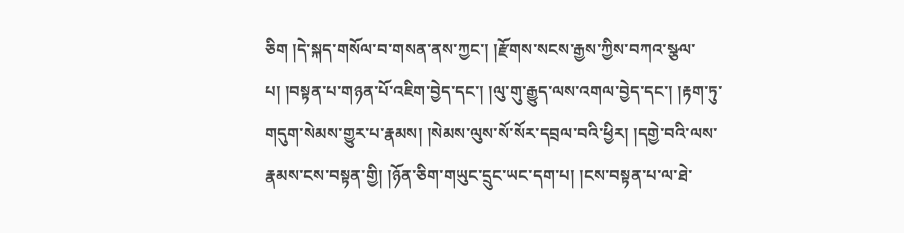ཅིག །དེ་སྐད་གསོལ་བ་གསན་ནས་ཀྱང་། །རྫོགས་སངས་རྒྱས་ཀྱིས་བཀའ་སྩལ་པ། །བསྟན་པ་གཉན་པོ་འཇིག་བྱེད་དང་། །ལུ་གུ་རྒྱུད་ལས་འགལ་བྱེད་དང་། །རྟག་ཏུ་གདུག་སེམས་གྱུར་པ་རྣམས། །སེམས་ལུས་སོ་སོར་དབྲལ་བའི་ཕྱིར། །དགྱེ་བའི་ལས་རྣམས་ངས་བསྟན་གྱི། །ཉོན་ཅིག་གཡུང་དྲུང་ཡང་དག་པ། །ངས་བསྟན་པ་ལ་ཐེ་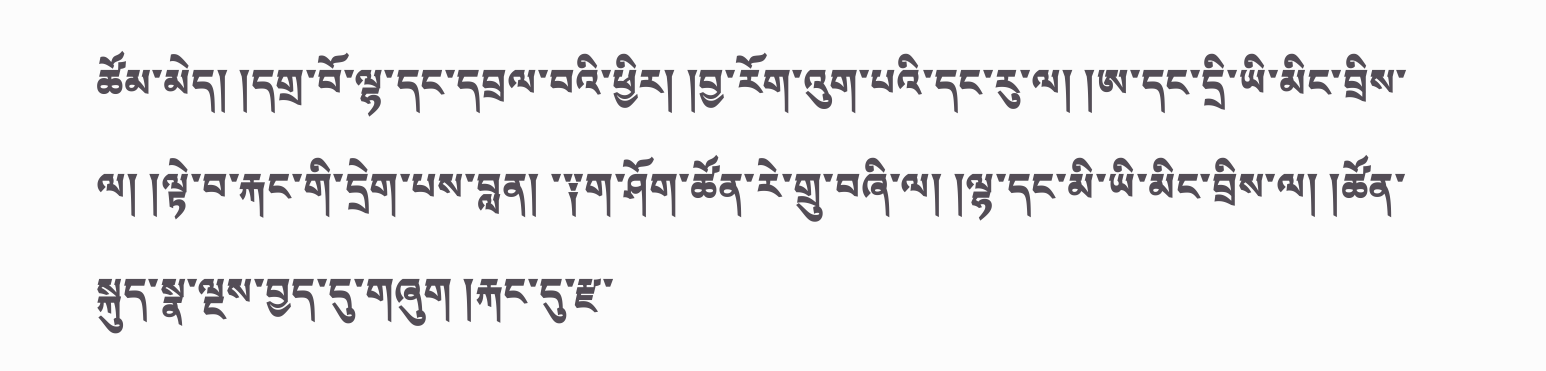ཚོམ་མེད། །དགྲ་བོ་ལྷ་དང་དབྲལ་བའི་ཕྱིར། །བྱ་རོག་འུག་པའི་དང་རུ་ལ། །ཨ་དང་དྲི་ཡི་མིང་བྲིས་ལ། །ལྟེ་བ་རྐང་གི་དྲེག་པས་བླན། ་༑ག་ཤོག་ཚོན་རེ་གྲུ་བཞི་ལ། །ལྷ་དང་མི་ཡི་མིང་བྲིས་ལ། །ཚོན་སྐུད་སྣ་ལྔས་བྱད་དུ་གཞུག །རྐང་དུ་རྫ་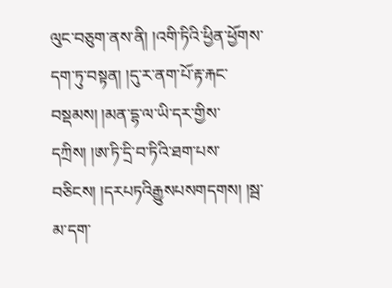ལུང་བཅུག་ནས་ནི། །འགི་ཏིའི་ཕྱིན་ཕྱོགས་དག་ཏུ་བསྟན། །དུ་ར་ནག་པོ་རྟ་རྐང་བསྡམས། །མན་དྷ་ལ་ཡི་དར་གྱིས་དཀྲིས། །ཨ་ཏི་དྲི་བ་ཏིའི་ཐག་པས་བཅིངས། །དརཔཏའིརྒྱུསཔསགདགས། །སྦ་མ་དག་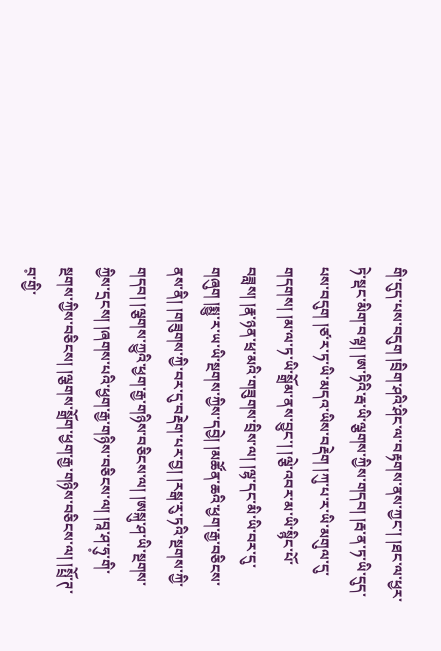གི་དུད་པས་བདུག །བྲིག་ཤའི་ཤིང་ལ་བརྟགས་ནས་ཀྱང་། །ཐང་ལ་ཕྱར་ཏེ་སྡང་མིག་བལྟ། །ཨ་ཏིའི་རྦ་ཡི་ལྕགས་ཀྱིས་གདབ། །རྦ་ན་ཏ་ཡི་དུད་པས་བདུག །ཙ་ར་ཏ་ཡི་མདའ་ཡིས་བརྡེག །ཀུ་པ་ར་ཡི་མགུལ་དུ་གདགས། །མ་ལ་ཏ་ཡི་སྒྲོམ་ནས་བྱུང་། །ལྕེ་འབར་མ་ཡི་སྙིང་པོ་བཟླས། །རྣ་ཉན་ཕྲ་མའི་གཟུགས་བྲིས་ལ། །ལྷ་དང་མི་ཡི་བར་དུ་གཞུག །སྨྱུ་ར་ཡ་ཡི་སྔགས་ཀྱིས་དབྱེ། །མཚོན་ཆའི་ཕྱག་རྒྱ་བཅིངས་ནས་ནི། །གཟུགས་ཀྱི་བར་དུ་བརྡེག་པར་བྱ། །རསྒ་རུ་ཏའི་སྔགས་ཀྱི་གདབ། །ལྕགས་ཀྱུའི་ཕྱག་རྒྱ་གཉིས་བཅིངས་ལ། །ཨསྐུ་ཤ་ཡི་སྔགས་ཀྱིས་དྲངས། །ཞགས་པའི་ཕྱག་རྒྱ་གཉིས་བཅིངས་ལ། །བཱ་ཤ་ཧུ༷་གི་སྔགས་ཀྱིས་བཅིངས། །ལྕགས་སྒྲོག་ཕྱག་རྒྱ་གཉིས་བཅིངས་ལ། །སྤྲོ་ཊ་བ༷་གྱི་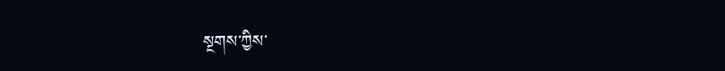སྔགས་ཀྱིས་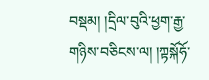བསྡམ། །དྲིལ་བུའི་ཕྱག་རྒྱ་གཉིས་བཅིངས་ལ། །ཀྟསྐོཧོ་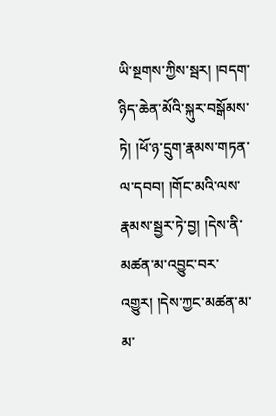ཡི་སྔགས་ཀྱིས་སྦར། །བདག་ཉིད་ཆེན་མོའི་སྐུར་བསྒོམས་ཏེ། །ཕོ་ཉ་དྲུག་རྣམས་གཏན་ལ་དབབ། །གོང་མའི་ལས་རྣམས་སྦྱར་ཏེ་བྱ། །དེས་ནི་མཚན་མ་འབྱུང་བར་འགྱུར། །དེས་ཀྱང་མཚན་མ་མ་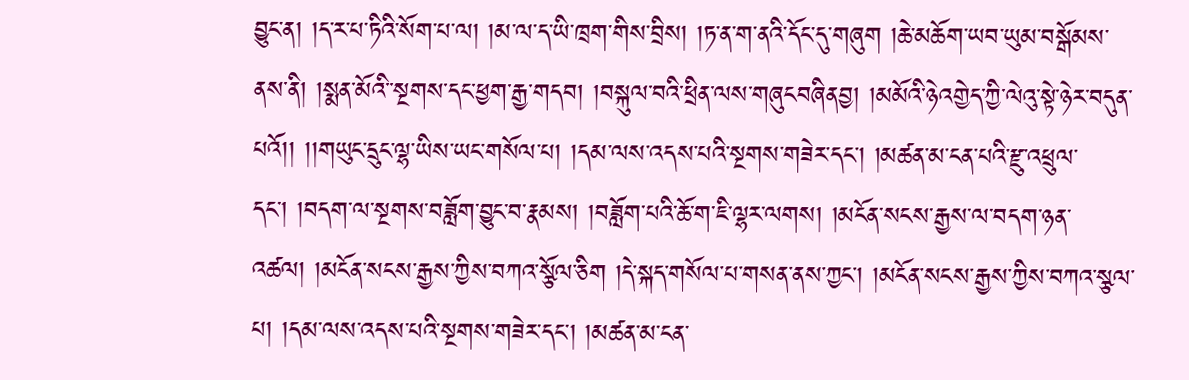བྱུང་ན། །ད་ར་པ་ཏིའི་སོག་པ་ལ། །མ་ལ་ད་ཡི་ཁྲག་གིས་བྲིས། །ཏ་ན་ག་ནའི་དོང་དུ་གཞུག །ཆེ་མཆོག་ཡབ་ཡུམ་བསྒོམས་ནས་ནི། །སྨན་མོའི་་སྔགས་དང་ཕྱག་རྒྱ་གདབ། །བསྐུལ་བའི་ཕྲིན་ལས་གཞུངབཞིནབྱ། །མམོའི་ཉེའགྱེད་ཀྱི་ལེའུ་སྟེ་ཉེར་བདུན་པའོ།། །།གཡུང་དྲུང་ལྷ་ཡིས་ཡང་གསོལ་པ། །དམ་ལས་འདས་པའི་སྔགས་གཟེར་དང་། །མཚན་མ་ངན་པའི་རྫུ་འཕྲུལ་དང་། །བདག་ལ་སྔགས་བཟློག་བྱུང་བ་རྣམས། །བཟློག་པའི་ཆོ་ག་ཇི་ལྷར་ལགས། །མངོན་སངས་རྒྱས་ལ་བདག་ཉན་འཚལ། །མངོན་སངས་རྒྱས་ཀྱིས་བཀའ་སྩོལ་ཅིག །དེ་སྐད་གསོལ་པ་གསན་ནས་ཀྱང་། །མངོན་སངས་རྒྱས་ཀྱིས་བཀའ་སྩལ་པ། །དམ་ལས་འདས་པའི་སྔགས་གཟེར་དང་། །མཚན་མ་ངན་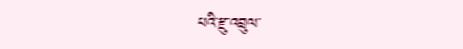པའི་རྫུ་འབྲུལ་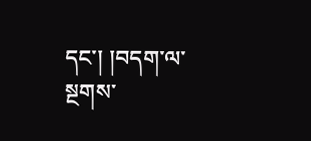དང་། །བདག་ལ་སྔགས་